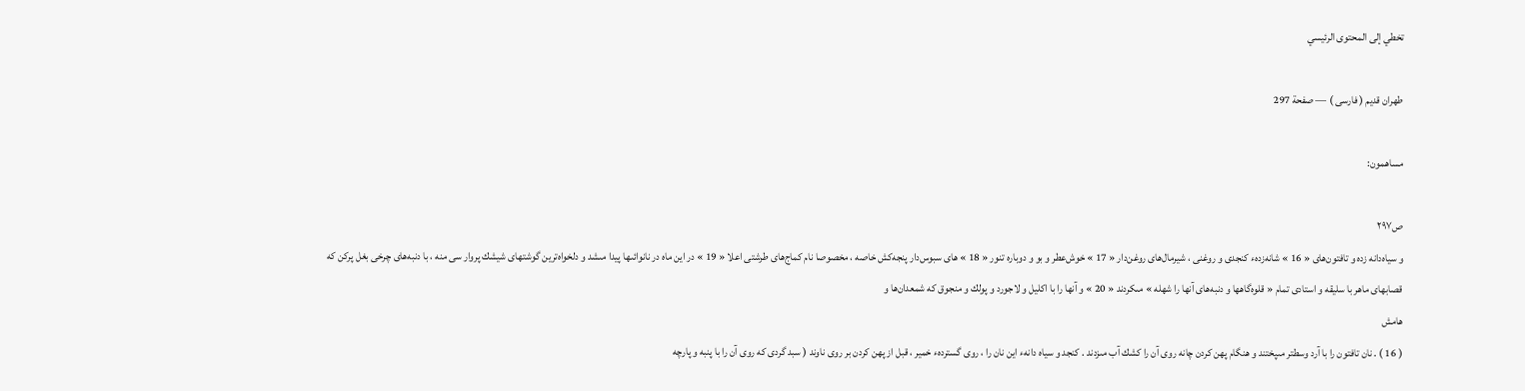تخطي إلى المحتوى الرئيسي

طهران قديم ( فارسى ) — صفحة 297

مساهمون:

ص٢٩٧
و سياه‌دانه زده و تافتون‌هاى « 16 » شانه‌زدهء كنجدى و روغنى ، شيرمال‌هاى روغن‌دار « 17 » خوش‌عطر و بو و دوباره تنور « 18 » هاى سبوس‌دار پنجه‌كش خاصه ، مخصوصا نام كماج‌هاى طرشتى اعلا « 19 » در اين ماه در نانوائىها پيدا مىشد و دلخواه‌ترين گوشتهاى شيشك پروار سى منه ، با دنبه‌هاى چرخى بغل پركن كه قصابهاى ماهر با سليقه و استادى تمام « قلوه‌گاهها و دنبه‌هاى آنها را شهله » مىكردند « 20 » و آنها را با اكليل و لاجورد و پولك و منجوق كه شمعدان‌ها و
هامش
( 16 ) . نان تافتون را با آرد وسطتر مىپختند و هنگام پهن كردن چانه روى آن را كشك آب مىزدند . كنجد و سياه دانهء اين نان را ، روى گستردهء خمير ، قبل از پهن كردن بر روى ناوند ( سبد گردى كه روى آن را با پنبه و پارچه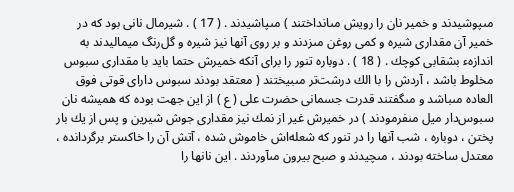مىپوشيدند و خمير نان را رويش مىانداختند ) مىپاشيدند . ( 17 ) . شيرمال نانى بود كه در خمير آن مقدارى شيره و كمى روغن مىزدند و بر روى آنها نيز شيره و گل‌رنگ ميماليدند به اندازهء بشقابى كوچك . ( 18 ) . دوباره تنور را براى آنكه خميرش حتما بايد با مقدارى سبوس مخلوط باشد ، آردش را با الك درشت‌تر مىبيختند ( معتقد بودند سبوس داراى قوتى فوق العاده مىباشد و مىگفتند قدرت جسمانى حضرت على ( ع ) از اين جهت بوده كه هميشه نان سبوس‌دار ميل مىفرمودند ) در خميرش غير از نمك نيز مقدارى جوش شيرين و پس از يك بار پختن ، دوباره ، شب آنها را در تنور كه شعله‌اش خاموش شده ، آتش آن را خاكستر برگردانده ، معتدل ساخته بودند ، مىچيدند و صبح بيرون مىآوردند . اين نانها را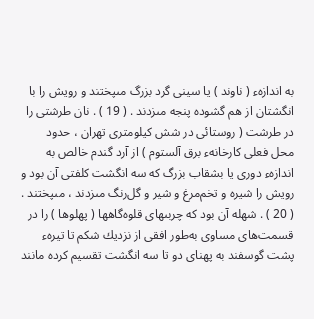به اندازهء ( ناوند ) يا سينى گرد بزرگ مىپختند و رويش را با انگشتان از هم گشوده پنجه مىزدند . ( 19 ) . نان طرشتى را در طرشت ( روستائى در شش كيلومترى تهران ، حدود محل فعلى كارخانهء برق آلستوم ) از آرد گندم خالص به اندازهء دورى يا بشقاب بزرگ كه سه انگشت كلفتى آن بود و رويش را شيره و تخم‌مرغ و شير و گل‌رنگ مىزدند ، مىپختند . ( 20 ) . شهله آن بود كه چربىهاى قلوه‌گاهها ( پهلوها ) را در قسمت‌هاى مساوى به‌طور افقى از نزديك شكم تا تيرهء پشت گوسفند به پهناى دو تا سه انگشت تقسيم كرده مانند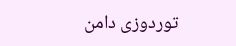توردوزى دامن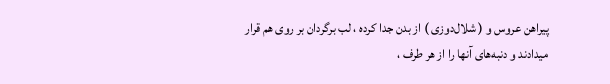پيراهن عروس و ( شلال‌دوزى ) از بدن جدا كرده ، لب برگردان بر روى هم قرار ميدادند و دنبه‌هاى آنها را از هر طرف ،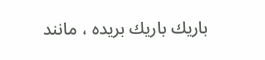باريك باريك بريده ، مانند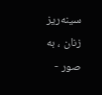سينه‌ريز زنان ، به صور -